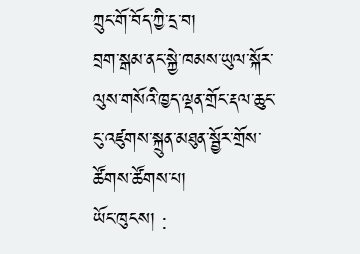ཀྲུང་གོ་བོད་ཀྱི་དྲ་བ།
བྲག་སྒམ་ནང་སྐྱེ་ཁམས་ཡུལ་སྐོར་ལུས་གསོའི་ཁྱད་ལྡན་གྲོང་རྡལ་ཆུང་ངུ་འཛུགས་སྐྲུན་མཐུན་སྦྱོར་གྲོས་ཚོགས་ཚོགས་པ།
ཡོང་ཁུངས། :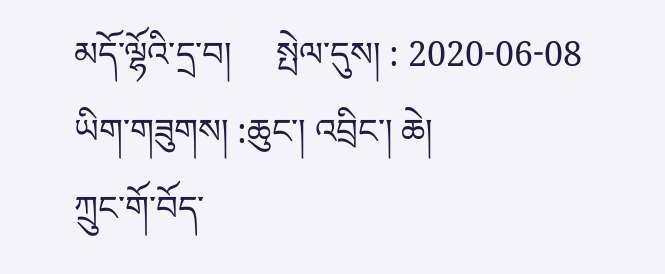མདོ་ལྷོའི་དྲ་བ།     སྤེལ་དུས། : 2020-06-08
ཡིག་གཟུགས། :ཆུང་། འབྲིང་། ཆེ།
ཀྲུང་གོ་བོད་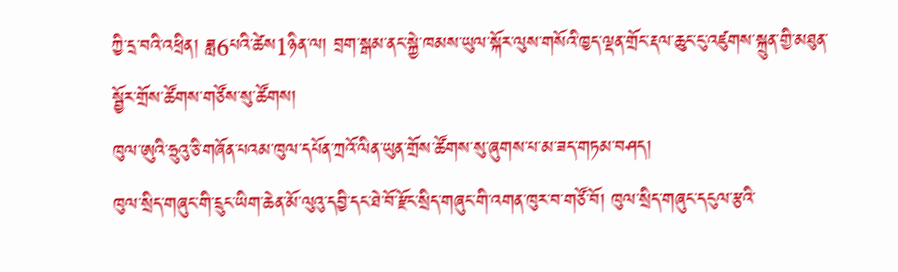ཀྱི་དྲ་བའི་འཕྲིན། ཟླ6པའི་ཚེས1ཉིན་ལ། བྲག་སྒམ་ནང་སྐྱེ་ཁམས་ཡུལ་སྐོར་ལུས་གསོའི་ཁྱད་ལྡན་གྲོང་རྡལ་ཆུང་ངུ་འཛུགས་སྐྲུན་གྱི་མཐུན་སྦྱོར་གྲོས་ཚོགས་གཙོས་སུ་ཚོགས།
ཁུལ་ཨུའི་ཧྲུའུ་ཅི་གཞོན་པའམ་ཁུལ་དཔོན་ཀྲའོ་ལིན་ཡུན་གྲོས་ཚོགས་སུ་ཞུགས་པ་མ་ཟད་གཏམ་བཤད།
ཁུལ་སྲིད་གཞུང་གི་དྲུང་ཡིག་ཆེན་མོ་ལུའུ་དབྱི་དང་ཐེ་བོ་རྫོང་སྲིད་གཞུང་གི་འགན་ཁུར་བ་གཙོ་བོ། ཁུལ་སྲིད་གཞུང་དངུལ་རྩའི་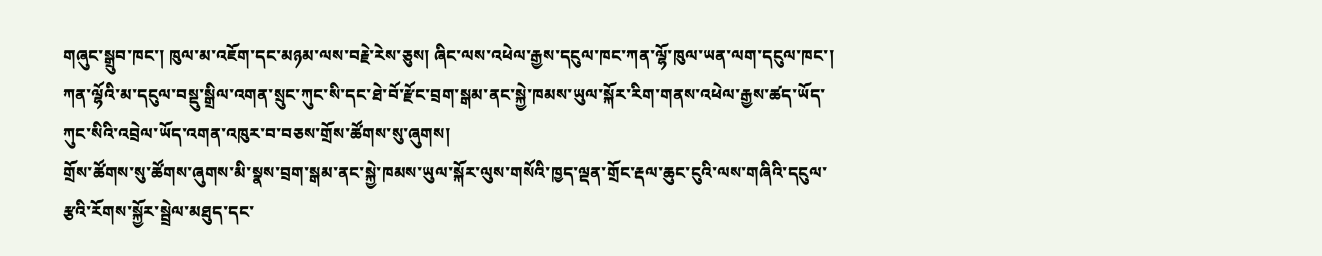གཞུང་སྒྲུབ་ཁང་། ཁུལ་མ་འཇོག་དང་མཉམ་ལས་བརྗེ་རེས་ཅུས། ཞིང་ལས་འཕེལ་རྒྱས་དངུལ་ཁང་ཀན་ལྷོ་ཁུལ་ཡན་ལག་དངུལ་ཁང་། ཀན་ལྷོའི་མ་དངུལ་བསྡུ་སྒྲིལ་འགན་སྲུང་ཀུང་སི་དང་ཐེ་བོ་རྫོང་བྲག་སྒམ་ནང་སྐྱེ་ཁམས་ཡུལ་སྐོར་རིག་གནས་འཕེལ་རྒྱས་ཚད་ཡོད་ཀུང་སིའི་འབྲེལ་ཡོད་འགན་འཁུར་བ་བཅས་གྲོས་ཚོགས་སུ་ཞུགས།
གྲོས་ཚོགས་སུ་ཚོགས་ཞུགས་མི་སྣས་བྲག་སྒམ་ནང་སྐྱེ་ཁམས་ཡུལ་སྐོར་ལུས་གསོའི་ཁྱད་ལྡན་གྲོང་རྡལ་ཆུང་ངུའི་ལས་གཞིའི་དངུལ་རྩའི་རོགས་སྐྱོར་སྦྲེལ་མཐུད་དང་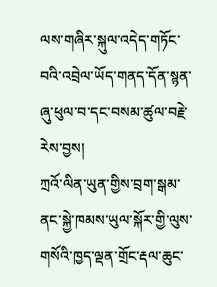ལས་གཞིར་སྐུལ་འདེད་གཏོང་བའི་འབྲེལ་ཡོད་གནད་དོན་སྙན་ཞུ་ཕུལ་བ་དང་བསམ་ཚུལ་བརྗེ་རེས་བྱས།
ཀྲའོ་ལིན་ཡུན་གྱིས་བྲག་སྒམ་ནང་སྐྱེ་ཁམས་ཡུལ་སྐོར་གྱི་ལུས་གསོའི་ཁྱད་ལྡན་གྲོང་རྡལ་ཆུང་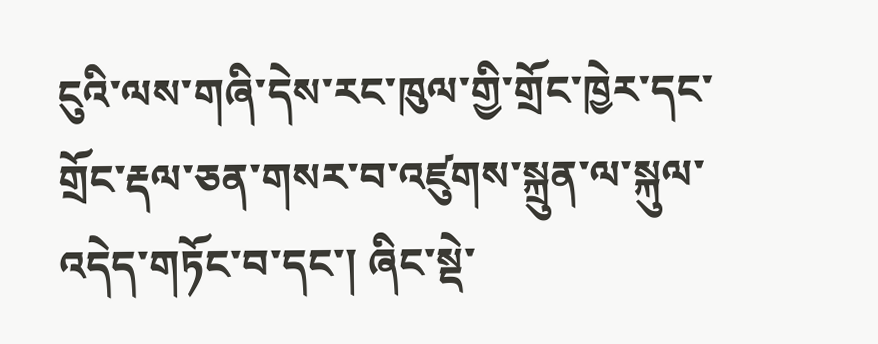ངུའི་ལས་གཞི་དེས་རང་ཁུལ་གྱི་གྲོང་ཁྱེར་དང་གྲོང་རྡལ་ཅན་གསར་བ་འཛུགས་སྐྲུན་ལ་སྐུལ་འདེད་གཏོང་བ་དང་། ཞིང་སྡེ་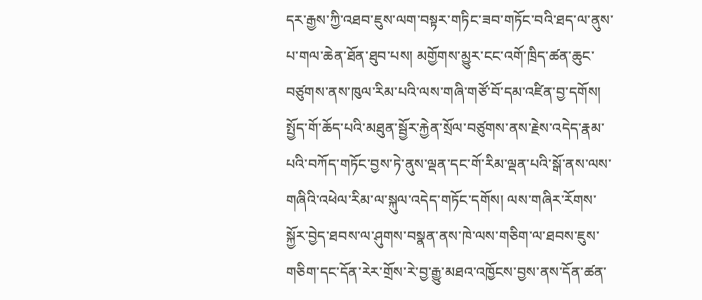དར་རྒྱས་ཀྱི་འཐབ་ཇུས་ལག་བསྟར་གཏིང་ཟབ་གཏོང་བའི་ཐད་ལ་ནུས་པ་གལ་ཆེན་ཐོན་ཐུབ་པས། མགྱོགས་མྱུར་ངང་འགོ་ཁྲིད་ཚན་ཆུང་བཙུགས་ནས་ཁུལ་རིམ་པའི་ལས་གཞི་གཙོ་བོ་དམ་འཛིན་བྱ་དགོས། སྤྱོད་གོ་ཆོད་པའི་མཐུན་སྦྱོར་རྐྱེན་སྲོལ་བཙུགས་ནས་རྗེས་འདེད་རྣམ་པའི་བཀོད་གཏོང་བྱས་ཏེ་ནུས་ལྡན་དང་གོ་རིམ་ལྡན་པའི་སྒོ་ནས་ལས་གཞིའི་འཕེལ་རིམ་ལ་སྐུལ་འདེད་གཏོང་དགོས། ལས་གཞིར་རོགས་སྐྱོར་བྱེད་ཐབས་ལ་ཤུགས་བསྣན་ནས་ཁེ་ལས་གཅིག་ལ་ཐབས་ཇུས་གཅིག་དང་དོན་རེར་གྲོས་རེ་བྱ་རྒྱུ་མཐའ་འཁྱོངས་བྱས་ནས་དོན་ཚན་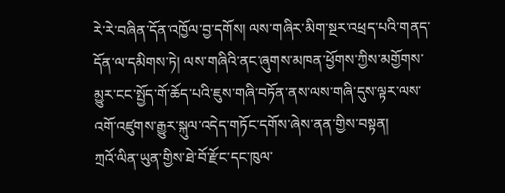རེ་རེ་བཞིན་དོན་འཁྱོལ་བྱ་དགོས། ལས་གཞིར་མིག་སྔར་འཕྲད་པའི་གནད་དོན་ལ་དམིགས་ཏེ། ལས་གཞིའི་ནང་ཞུགས་མཁན་ཕྱོགས་ཀྱིས་མགྱོགས་མྱུར་ངང་སྤྱོད་གོ་ཆོད་པའི་ཇུས་གཞི་བཏོན་ནས་ལས་གཞི་དུས་ལྟར་ལས་འགོ་འཛུགས་རྒྱུར་སྐུལ་འདེད་གཏོང་དགོས་ཞེས་ནན་གྱིས་བསྟན།
ཀྲའོ་ལིན་ཡུན་གྱིས་ཐེ་བོ་རྫོང་དང་ཁུལ་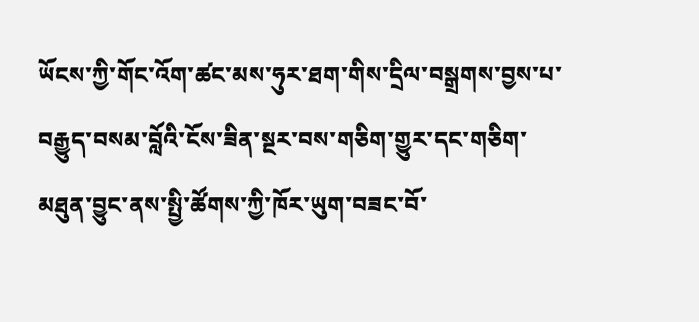ཡོངས་ཀྱི་གོང་འོག་ཚང་མས་ཧུར་ཐག་གིས་དྲིལ་བསྒྲགས་བྱས་པ་བརྒྱུད་བསམ་བློའི་ངོས་ཟིན་སྔར་བས་གཅིག་གྱུར་དང་གཅིག་མཐུན་བྱུང་ནས་སྤྱི་ཚོགས་ཀྱི་ཁོར་ཡུག་བཟང་བོ་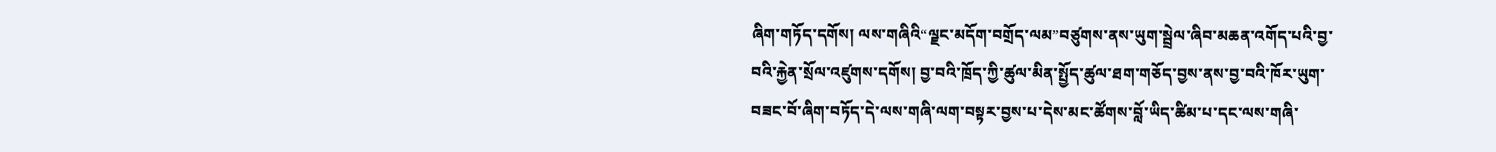ཞིག་གཏོད་དགོས། ལས་གཞིའི“ལྗང་མདོག་བགྲོད་ལམ”བཙུགས་ནས་ཡུག་སྦྲེལ་ཞིབ་མཆན་འགོད་པའི་བྱ་བའི་རྐྱེན་སྲོལ་འཛུགས་དགོས། བྱ་བའི་ཁྲོད་ཀྱི་ཚུལ་མིན་སྤྱོད་ཚུལ་ཐག་གཅོད་བྱས་ནས་བྱ་བའི་ཁོར་ཡུག་བཟང་བོ་ཞིག་བཏོད་དེ་ལས་གཞི་ལག་བསྟར་བྱས་པ་དེས་མང་ཚོགས་བློ་ཡིད་ཚིམ་པ་དང་ལས་གཞི་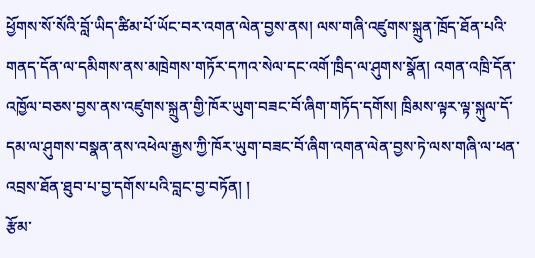ཕྱོགས་སོ་སོའི་བློ་ཡིད་ཚིམ་པོ་ཡོང་བར་འགན་ལེན་བྱས་ནས། ལས་གཞི་འཛུགས་སྐྲུན་ཁྲོད་ཐོན་པའི་གནད་དོན་ལ་དམིགས་ནས་མཁྲེགས་གཏོར་དཀའ་སེལ་དང་འགོ་ཁྲིད་ལ་ཤུགས་སྣོན། འགན་འཁྲི་དོན་འཁྱོལ་བཅས་བྱས་ནས་འཛུགས་སྐྲུན་གྱི་ཁོར་ཡུག་བཟང་བོ་ཞིག་གཏོད་དགོས། ཁྲིམས་ལྟར་ལྟ་སྐུལ་དོ་དམ་ལ་ཤུགས་བསྣན་ནས་འཕེལ་རྒྱས་ཀྱི་ཁོར་ཡུག་བཟང་བོ་ཞིག་འགན་ལེན་བྱས་ཏེ་ལས་གཞི་ལ་ཕན་འབྲས་ཐོན་ཐུབ་པ་བྱ་དགོས་པའི་བླང་བྱ་བཏོན། །
རྩོམ་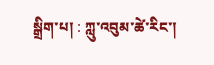སྒྲིག་པ། : ཀླུ་འབུམ་ཚེ་རིང་།